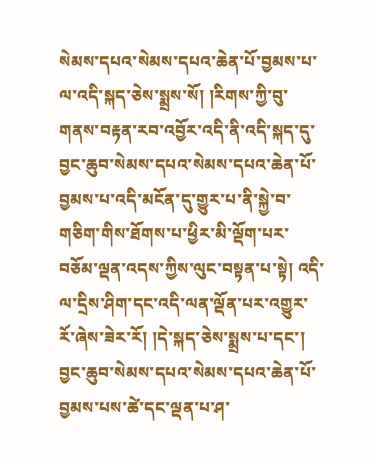སེམས་དཔའ་སེམས་དཔའ་ཆེན་པོ་བྱམས་པ་ལ་འདི་སྐད་ཅེས་སྨྲས་སོ། །རིགས་ཀྱི་བུ་གནས་བརྟན་རབ་འབྱོར་འདི་ནི་འདི་སྐད་དུ་བྱང་ཆུབ་སེམས་དཔའ་སེམས་དཔའ་ཆེན་པོ་བྱམས་པ་འདི་མངོན་དུ་གྱུར་པ་ནི་སྐྱེ་བ་གཅིག་གིས་ཐོགས་པ་ཕྱིར་མི་ལྡོག་པར་བཅོམ་ལྡན་འདས་ཀྱིས་ལུང་བསྟན་པ་སྟེ། འདི་ལ་དྲིས་ཤིག་དང་འདི་ལན་ལྡོན་པར་འགྱུར་རོ་ཞེས་ཟེར་རོ། །དེ་སྐད་ཅེས་སྨྲས་པ་དང་། བྱང་ཆུབ་སེམས་དཔའ་སེམས་དཔའ་ཆེན་པོ་བྱམས་པས་ཚེ་དང་ལྡན་པ་ཤ་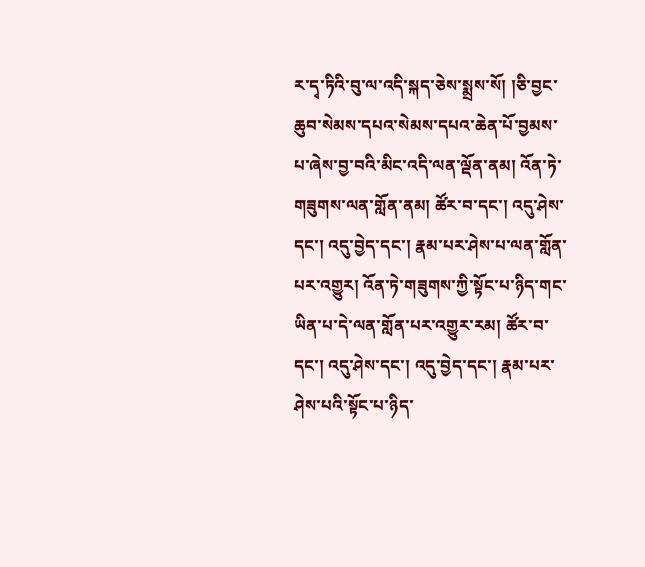ར་དྭ་ཏིའི་བུ་ལ་འདི་སྐད་ཅེས་སྨྲས་སོ། །ཅི་བྱང་ཆུབ་སེམས་དཔའ་སེམས་དཔའ་ཆེན་པོ་བྱམས་པ་ཞེས་བྱ་བའི་མིང་འདི་ལན་ལྡོན་ནམ། འོན་ཏེ་གཟུགས་ལན་གློན་ནམ། ཚོར་བ་དང་། འདུ་ཤེས་དང་། འདུ་བྱེད་དང་། རྣམ་པར་ཤེས་པ་ལན་གློན་པར་འགྱུར། འོན་ཏེ་གཟུགས་ཀྱི་སྟོང་པ་ཉིད་གང་ཡིན་པ་དེ་ལན་གློན་པར་འགྱུར་རམ། ཚོར་བ་དང་། འདུ་ཤེས་དང་། འདུ་བྱེད་དང་། རྣམ་པར་ཤེས་པའི་སྟོང་པ་ཉིད་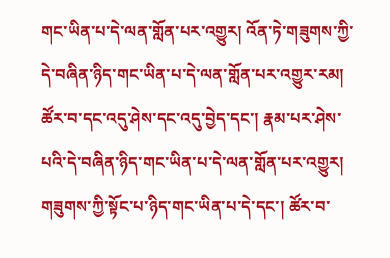གང་ཡིན་པ་དེ་ལན་གློན་པར་འགྱུར། འོན་ཏེ་གཟུགས་ཀྱི་དེ་བཞིན་ཉིད་གང་ཡིན་པ་དེ་ལན་གློན་པར་འགྱུར་རམ། ཚོར་བ་དང་འདུ་ཤེས་དང་འདུ་བྱེད་དང་། རྣམ་པར་ཤེས་པའི་དེ་བཞིན་ཉིད་གང་ཡིན་པ་དེ་ལན་གློན་པར་འགྱུར། གཟུགས་ཀྱི་སྟོང་པ་ཉིད་གང་ཡིན་པ་དེ་དང་། ཚོར་བ་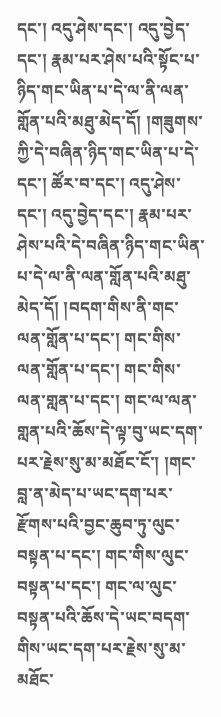དང་། འདུ་ཤེས་དང་། འདུ་བྱེད་དང་། རྣམ་པར་ཤེས་པའི་སྟོང་པ་ཉིད་གང་ཡིན་པ་དེ་ལ་ནི་ལན་གློན་པའི་མཐུ་མེད་དོ། །གཟུགས་ཀྱི་དེ་བཞིན་ཉིད་གང་ཡིན་པ་དེ་དང་། ཚོར་བ་དང་། འདུ་ཤེས་དང་། འདུ་བྱེད་དང་། རྣམ་པར་ཤེས་པའི་དེ་བཞིན་ཉིད་གང་ཡིན་པ་དེ་ལ་ནི་ལན་གློན་པའི་མཐུ་མེད་དོ། །བདག་གིས་ནི་གང་ལན་གློན་པ་དང་། གང་གིས་ལན་གློན་པ་དང་། གང་གིས་ལན་གླན་པ་དང་། གང་ལ་ལན་གླན་པའི་ཆོས་དེ་ལྟ་བུ་ཡང་དག་པར་རྗེས་སུ་མ་མཐོང་ངོ་། །གང་བླ་ན་མེད་པ་ཡང་དག་པར་རྫོགས་པའི་བྱང་ཆུབ་ཏུ་ལུང་བསྟན་པ་དང་། གང་གིས་ལུང་བསྟན་པ་དང་། གང་ལ་ལུང་བསྟན་པའི་ཆོས་དེ་ཡང་བདག་གིས་ཡང་དག་པར་རྗེས་སུ་མ་མཐོང་